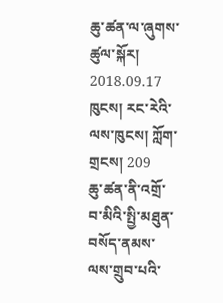ཆུ་ཚན་ལ་ཞུགས་ཚུལ་སྐོར།
2018.09.17 ཁུངས། རང་རེའི་ལས་ཁུངས། ཀློག་གྲངས། 209
ཆུ་ཚན་ནི་འགྲོ་བ་མིའི་སྤྱི་མཐུན་བསོད་ནམས་ལས་གྲུབ་པའི་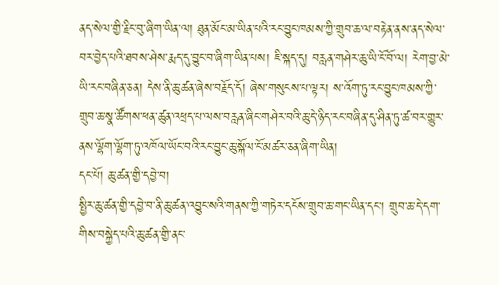ནད་སེལ་གྱི་རྗིང་བུ་ཞིག་ཡིན་ལ། ཐུན་མོང་མ་ཡིན་པའི་རང་བྱུང་ཁམས་ཀྱི་གྲུབ་ཆ་ལ་བརྟེན་ནས་ནད་སེལ་བར་བྱེད་པའི་ཐབས་ཤེས་རྨད་དུ་བྱུང་བ་ཞིག་ཡིན་པས། ཇི་སྐད་དུ། བརླན་གཤེར་ཆུ་ཡི་ངོ་བོ་ལ། རེག་བྱ་མེ་ཡི་རང་བཞིན་ཅན། དེས་ནི་ཆུ་ཚན་ཞེས་བརྗོད་དོ། ཞེས་གསུངས་པ་ལྟར། ས་འོག་ཏུ་རང་བྱུང་ཁམས་ཀྱི་གྲུབ་ཆ་སྣ་ཚོགས་ཕན་ཚུན་འཕྲད་པ་ལས་བརླན་ཞིང་གཤེར་བའི་ཆུ་དེ་ཉིད་རང་བཞིན་དུ་ཤིན་ཏུ་ཚ་བར་གྱུར་ནས་ལྷོག་ལྷོག་ཏུ་འཁོལ་ཡོང་བའི་རང་བྱུང་ཆུ་སྐོལ་ངོ་མཚར་ཅན་ཞིག་ཡིན།
དང་པོ། ཆུ་ཚན་གྱི་དབྱེ་བ།
སྤྱིར་ཆུ་ཚན་གྱི་དབྱེ་བ་ནི་ཆུ་ཚན་འབྱུང་སའི་གནས་ཀྱི་གཏེར་དངོས་གྲུབ་ཆ་གང་ཡིན་དང་། གྲུབ་ཆ་དེ་དག་གིས་བསྐྱེད་པའི་ཆུ་ཚན་གྱི་ནང་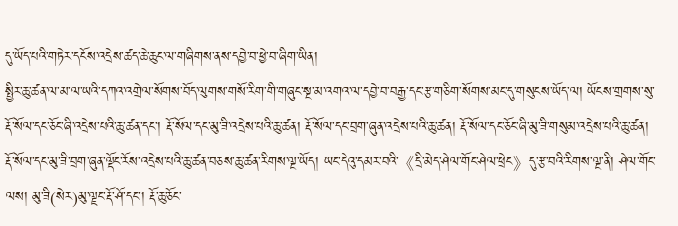དུ་ཡོད་པའི་གཏེར་དངོས་འདྲེས་ཚད་ཆེ་ཆུང་ལ་གཞིགས་ནས་དབྱེ་བ་ཕྱེ་བ་ཞིག་ཡིན།
སྤྱིར་ཆུ་ཚན་ལ་མ་ལ་ཡའི་དཀའ་འགྲེལ་སོགས་བོད་ལུགས་གསོ་རིག་གི་གཞུང་སྔ་མ་འགའ་ལ་དབྱེ་བ་བརྒྱ་དང་རྩ་གཅིག་སོགས་མང་དུ་གསུངས་ཡོད་ལ། ཡོངས་གྲགས་སུ་རྡོ་སོལ་དང་ཅོང་ཞི་འདྲེས་པའི་ཆུ་ཚན་དང་། རྡོ་སོལ་དང་མུ་ཟི་འདྲེས་པའི་ཆུ་ཚན། རྡོ་སོལ་དང་བྲག་ཞུན་འདྲེས་པའི་ཆུ་ཚན། རྡོ་སོལ་དང་ཅོང་ཞི་མུ་ཟི་གསུམ་འདྲེས་པའི་ཆུ་ཚན། རྡོ་སོལ་དང་མུ་ཟི་བྲག་ཞུན་ལྡོང་རོས་འདྲེས་པའི་ཆུ་ཚན་བཅས་ཆུ་ཚན་རིགས་ལྔ་ཡོད། ཡང་དེའུ་དམར་བའི་《དྲི་མེད་ཤེལ་གོང་ཤེལ་ཕྲེང》དུ་རྩ་བའི་རིགས་ལྔ་ནི། ཤེལ་གོང་ལས། མུ་ཟི(སེར)མུ་ལྗང་རྡོ་ཤོ་དང་། རྡོ་ཆུ་ཅོང་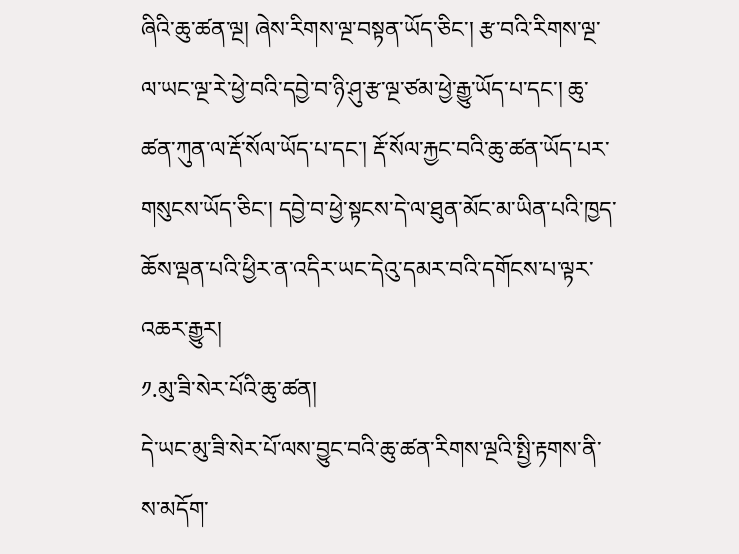ཞིའི་ཆུ་ཚན་ལྔ། ཞེས་རིགས་ལྔ་བསྟན་ཡོད་ཅིང་། རྩ་བའི་རིགས་ལྔ་ལ་ཡང་ལྔ་རེ་ཕྱེ་བའི་དབྱེ་བ་ཉི་ཤུ་རྩ་ལྔ་ཙམ་ཕྱེ་རྒྱུ་ཡོད་པ་དང་། ཆུ་ཚན་ཀུན་ལ་རྡོ་སོལ་ཡོད་པ་དང་། རྡོ་སོལ་རྐྱང་བའི་ཆུ་ཚན་ཡོད་པར་གསུངས་ཡོད་ཅིང་། དབྱེ་བ་ཕྱེ་སྟངས་དེ་ལ་ཐུན་མོང་མ་ཡིན་པའི་ཁྱད་ཆོས་ལྡན་པའི་ཕྱིར་ན་འདིར་ཡང་དེའུ་དམར་བའི་དགོངས་པ་ལྟར་འཆར་རྒྱུར།
༡.མུ་ཟི་སེར་པོའི་ཆུ་ཚན།
དེ་ཡང་མུ་ཟི་སེར་པོ་ལས་བྱུང་བའི་ཆུ་ཚན་རིགས་ལྔའི་སྤྱི་རྟགས་ནི་ས་མདོག་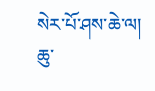སེར་པོ་ཤས་ཆེ་ལ། ཆུ་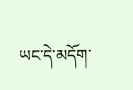ཡང་དེ་མདོག་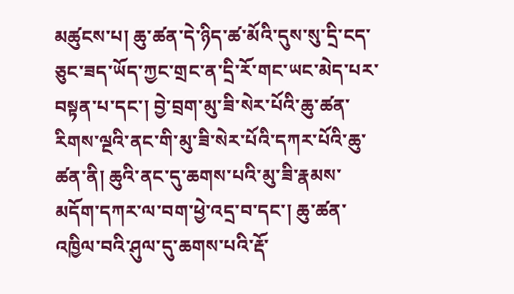མཚུངས་པ། ཆུ་ཚན་དེ་ཉིད་ཚ་མོའི་དུས་སུ་དྲི་ངད་ཅུང་ཟད་ཡོད་ཀྱང་གྲང་ན་དྲི་རོ་གང་ཡང་མེད་པར་བསྟན་པ་དང་། བྱེ་བྲག་མུ་ཟི་སེར་པོའི་ཆུ་ཚན་རིགས་ལྔའི་ནང་གི་མུ་ཟི་སེར་པོའི་དཀར་པོའི་ཆུ་ཚན་ནི། ཆུའི་ནང་དུ་ཆགས་པའི་མུ་ཟི་རྣམས་མདོག་དཀར་ལ་བག་ཕྱེ་འདྲ་བ་དང་། ཆུ་ཚན་འཁྱིལ་བའི་ཤུལ་དུ་ཆགས་པའི་རྡོ་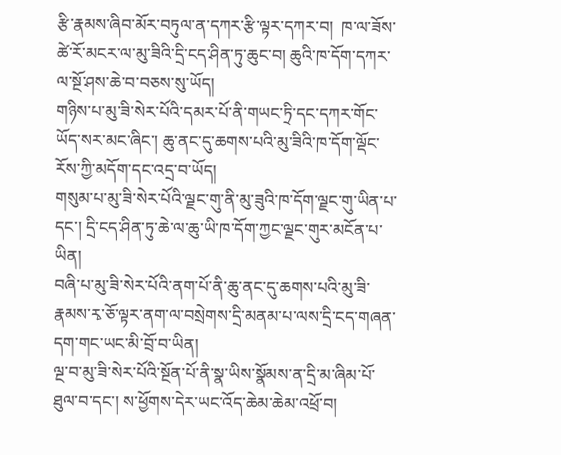རྩི་རྣམས་ཞིབ་མོར་བཏུལ་ན་དཀར་རྩི་ལྟར་དཀར་བ།  ཁ་ལ་ཟོས་ཚེ་རོ་མངར་ལ་མུ་ཟིའི་དྲི་ངད་ཤིན་ཏུ་ཆུང་བ། ཆུའི་ཁ་དོག་དཀར་ལ་སྔོ་ཤས་ཆེ་བ་བཅས་སུ་ཡོད།
གཉིས་པ་མུ་ཟི་སེར་པོའི་དམར་པོ་ནི་གཡང་ཏྲི་དང་དཀར་གོང་ཡོད་སར་མང་ཞིང་། ཆུ་ནང་དུ་ཆགས་པའི་མུ་ཟིའི་ཁ་དོག་ལྡོང་རོས་ཀྱི་མདོག་དང་འདྲ་བ་ཡོད།
གསུམ་པ་མུ་ཟི་སེར་པོའི་ལྗང་གུ་ནི་མུ་ཟུའི་ཁ་དོག་ལྗང་གུ་ཡིན་པ་དང་། དྲི་ངད་ཤིན་ཏུ་ཆེ་ལ་ཆུ་ཡི་ཁ་དོག་ཀྱང་ལྗང་གུར་མངོན་པ་ཡིན།
བཞི་པ་མུ་ཟི་སེར་པོའི་ནག་པོ་ནི་ཆུ་ནང་དུ་ཆགས་པའི་མུ་ཟི་རྣམས་རྭ་ཅོ་ལྟར་ནག་ལ་བསྲེགས་དྲི་མནམ་པ་ལས་དྲི་ངད་གཞན་དག་གང་ཡང་མི་བྲོ་བ་ཡིན།
ལྔ་བ་མུ་ཟི་སེར་པོའི་སྔོན་པོ་ནི་སྣ་ཡིས་སྣོམས་ན་དྲི་མ་ཞིམ་པོ་ཐུལ་བ་དང་། ས་ཕྱོགས་དེར་ཡང་འོད་ཆེམ་ཆེམ་འཕྲོ་བ།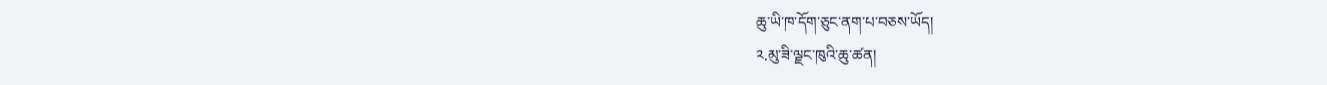ཆུ་ཡི་ཁ་དོག་ཅུང་ནག་པ་བཅས་ཡོད།
༢.མུ་ཟི་ལྗང་ཁུའི་ཆུ་ཚན།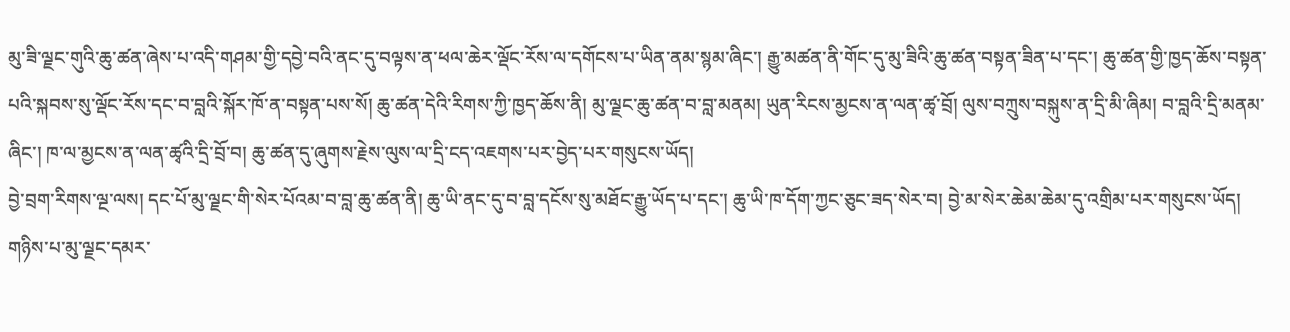མུ་ཟི་ལྗང་གུའི་ཆུ་ཚན་ཞེས་པ་འདི་གཤམ་གྱི་དབྱེ་བའི་ནང་དུ་བལྟས་ན་ཕལ་ཆེར་ལྡོང་རོས་ལ་དགོངས་པ་ཡིན་ནམ་སྙམ་ཞིང་། རྒྱུ་མཚན་ནི་གོང་དུ་མུ་ཟིའི་ཆུ་ཚན་བསྟན་ཟིན་པ་དང་། ཆུ་ཚན་གྱི་ཁྱད་ཆོས་བསྟན་པའི་སྐབས་སུ་ལྡོང་རོས་དང་བ་བླའི་སྐོར་ཁོ་ན་བསྟན་པས་སོ། ཆུ་ཚན་དེའི་རིགས་ཀྱི་ཁྱད་ཆོས་ནི། མུ་ལྗང་ཆུ་ཚན་བ་བླ་མནམ། ཡུན་རིངས་མྱངས་ན་ལན་ཚྭ་བྲོ། ལུས་བཀྲུས་བསྐུས་ན་དྲི་མི་ཞིམ། བ་བླའི་དྲི་མནམ་ཞིང་། ཁ་ལ་མྱངས་ན་ལན་ཚྭའི་དྲི་བྲོ་བ། ཆུ་ཚན་དུ་ཞུགས་རྗེས་ལུས་ལ་དྲི་ངད་འཇགས་པར་བྱེད་པར་གསུངས་ཡོད།
བྱེ་བྲག་རིགས་ལྔ་ལས། དང་པོ་མུ་ལྗང་གི་སེར་པོའམ་བ་བླ་ཆུ་ཚན་ནི། ཆུ་ཡི་ནང་དུ་བ་བླ་དངོས་སུ་མཐོང་རྒྱུ་ཡོད་པ་དང་། ཆུ་ཡི་ཁ་དོག་ཀྱང་ཅུང་ཟད་སེར་བ། བྱེ་མ་སེར་ཆེམ་ཆེམ་དུ་འགྲིམ་པར་གསུངས་ཡོད།
གཉིས་པ་མུ་ལྗང་དམར་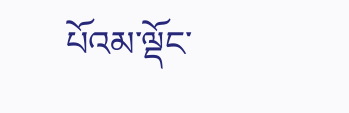པོའམ་ལྡོང་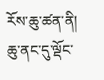རོས་ཆུ་ཚན་ནི། ཆུ་ནང་དུ་ལྡོང་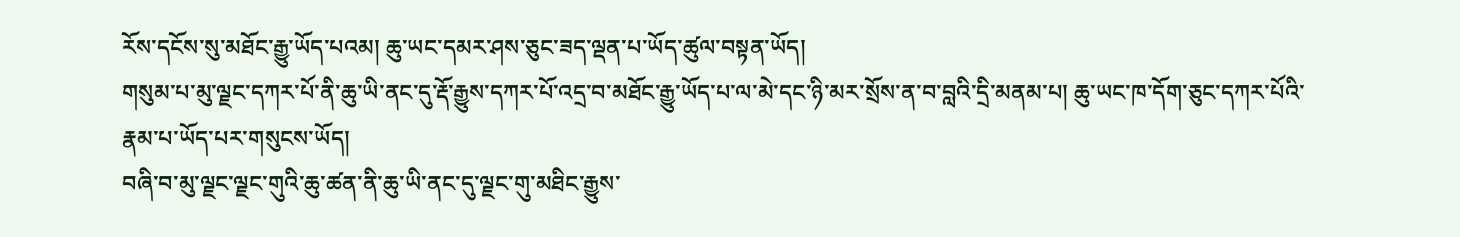རོས་དངོས་སུ་མཐོང་རྒྱུ་ཡོད་པའམ། ཆུ་ཡང་དམར་ཤས་ཅུང་ཟད་ལྡན་པ་ཡོད་ཚུལ་བསྟན་ཡོད།
གསུམ་པ་མུ་ལྗང་དཀར་པོ་ནི་ཆུ་ཡི་ནང་དུ་རྡོ་རྒྱུས་དཀར་པོ་འདྲ་བ་མཐོང་རྒྱུ་ཡོད་པ་ལ་མེ་དང་ཉི་མར་སྲོས་ན་བ་བླའི་དྲི་མནམ་པ། ཆུ་ཡང་ཁ་དོག་ཅུང་དཀར་པོའི་རྣམ་པ་ཡོད་པར་གསུངས་ཡོད།
བཞི་བ་མུ་ལྗང་ལྗང་གུའི་ཆུ་ཚན་ནི་ཆུ་ཡི་ནང་དུ་ལྗང་གུ་མཐིང་རྒྱུས་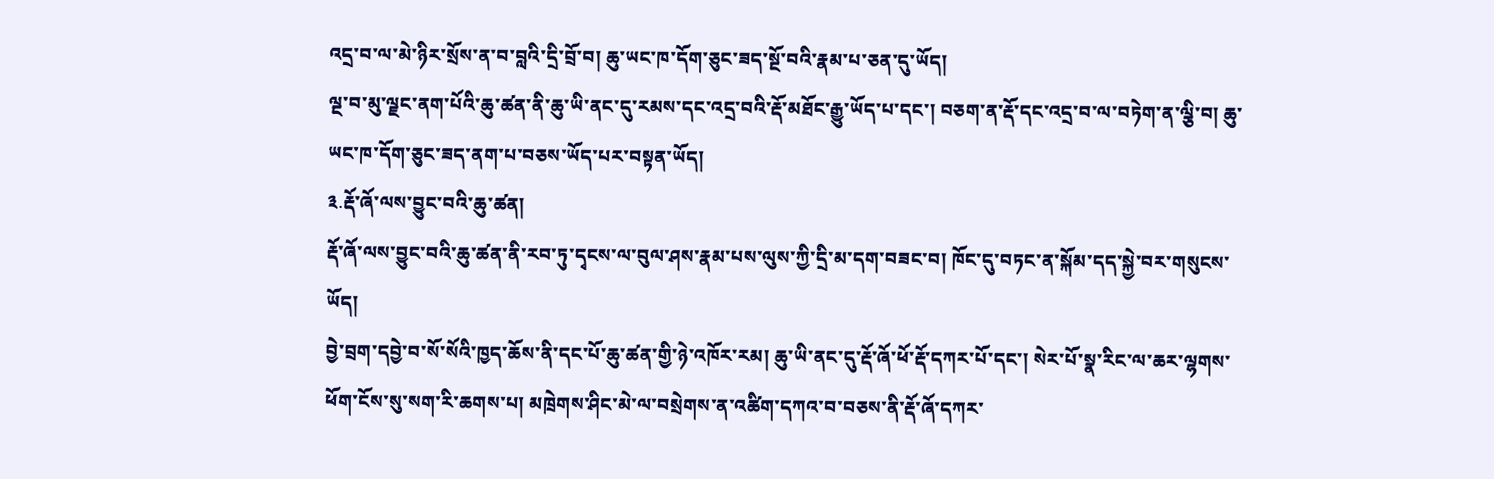འདྲ་བ་ལ་མེ་ཉིར་སྲོས་ན་བ་བླའི་དྲི་བྲོ་བ། ཆུ་ཡང་ཁ་དོག་ཅུང་ཟད་སྔོ་བའི་རྣམ་པ་ཅན་དུ་ཡོད།
ལྔ་བ་མུ་ལྗང་ནག་པོའི་ཆུ་ཚན་ནི་ཆུ་ཡི་ནང་དུ་རམས་དང་འདྲ་བའི་རྡོ་མཐོང་རྒྱུ་ཡོད་པ་དང་། བཅག་ན་རྡོ་དང་འདྲ་བ་ལ་བཏེག་ན་ལྕི་བ། ཆུ་ཡང་ཁ་དོག་ཅུང་ཟད་ནག་པ་བཅས་ཡོད་པར་བསྟན་ཡོད།
༣.རྡོ་ཞོ་ལས་བྱུང་བའི་ཆུ་ཚན།
རྡོ་ཞོ་ལས་བྱུང་བའི་ཆུ་ཚན་ནི་རབ་ཏུ་དྭངས་ལ་བུལ་ཤས་རྣམ་པས་ལུས་ཀྱི་དྲི་མ་དག་བཟང་བ། ཁོང་དུ་བཏང་ན་སྐོམ་དད་སྐྱེ་བར་གསུངས་ཡོད།
བྱེ་བྲག་དབྱེ་བ་སོ་སོའི་ཁྱད་ཆོས་ནི་དང་པོ་ཆུ་ཚན་གྱི་ཉེ་འཁོར་རམ། ཆུ་ཡི་ནང་དུ་རྡོ་ཞོ་ཕོ་རྡོ་དཀར་པོ་དང་། སེར་པོ་སྣ་རིང་ལ་ཆར་ལྷགས་ཕོག་ངོས་སུ་སག་རི་ཆགས་པ། མཁྲེགས་ཤིང་མེ་ལ་བསྲེགས་ན་འཚིག་དཀའ་བ་བཅས་ནི་རྡོ་ཞོ་དཀར་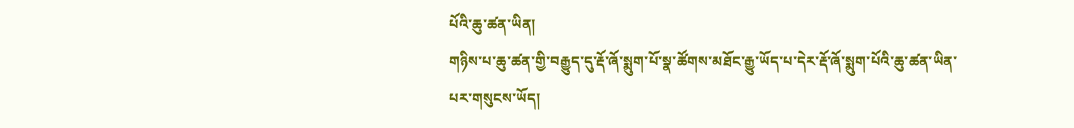པོའི་ཆུ་ཚན་ཡིན།
གཉིས་པ་ཆུ་ཚན་གྱི་བརྒྱུད་དུ་རྡོ་ཞོ་སྨུག་པོ་སྣ་ཚོགས་མཐོང་རྒྱུ་ཡོད་པ་དེར་རྡོ་ཞོ་སྨུག་པོའི་ཆུ་ཚན་ཡིན་པར་གསུངས་ཡོད།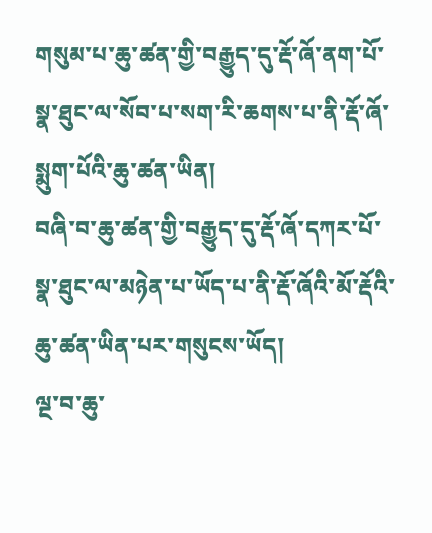གསུམ་པ་ཆུ་ཚན་གྱི་བརྒྱུད་དུ་རྡོ་ཞོ་ནག་པོ་སྣ་ཐུང་ལ་སོབ་པ་སག་རི་ཆགས་པ་ནི་རྡོ་ཞོ་སྨུག་པོའི་ཆུ་ཚན་ཡིན།
བཞི་བ་ཆུ་ཚན་གྱི་བརྒྱུད་དུ་རྡོ་ཞོ་དཀར་པོ་སྣ་ཐུང་ལ་མཉེན་པ་ཡོད་པ་ནི་རྡོ་ཞོའི་མོ་རྡོའི་ཆུ་ཚན་ཡིན་པར་གསུངས་ཡོད།
ལྔ་བ་ཆུ་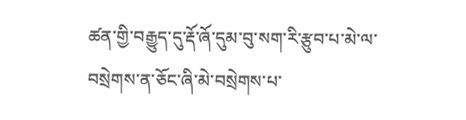ཚན་གྱི་བརྒྱུད་དུ་རྡོ་ཞོ་དུམ་བུ་སག་རི་རྩུབ་པ་མེ་ལ་བསྲེགས་ན་ཅོང་ཞི་མེ་བསྲེགས་པ་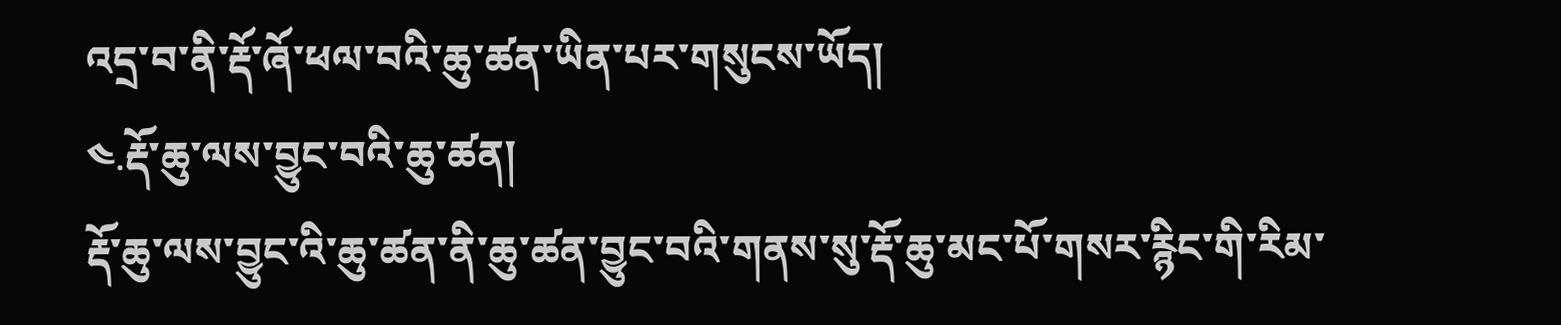འདྲ་བ་ནི་རྡོ་ཞོ་ཕལ་བའི་ཆུ་ཚན་ཡིན་པར་གསུངས་ཡོད།
༤.རྡོ་ཆུ་ལས་བྱུང་བའི་ཆུ་ཚན།
རྡོ་ཆུ་ལས་བྱུང་འི་ཆུ་ཚན་ནི་ཆུ་ཚན་བྱུང་བའི་གནས་སུ་རྡོ་ཆུ་མང་པོ་གསར་རྙིང་གི་རིམ་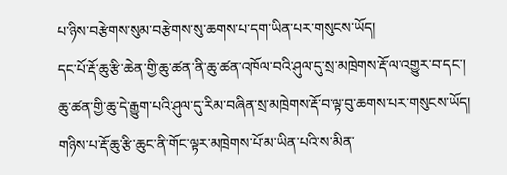པ་ཉིས་བརྩེགས་སུམ་བརྩེགས་སུ་ཆགས་པ་དག་ཡིན་པར་གསུངས་ཡོད།
དང་པོ་རྡོ་ཆུ་རྩི་ཆེན་གྱི་ཆུ་ཚན་ནི་ཆུ་ཚན་འཁོལ་བའི་ཤུལ་དུ་སྲ་མཁྲེགས་རྡོ་ལ་འགྱུར་བ་དང་། ཆུ་ཚན་གྱི་ཆུ་དེ་རྒྱུག་པའི་ཤུལ་དུ་རིམ་བཞིན་སྲ་མཁྲེགས་རྡོ་བ་ལྟ་བུ་ཆགས་པར་གསུངས་ཡོད།
གཉིས་པ་རྡོ་ཆུ་རྩི་ཆུང་ནི་གོང་ལྟར་མཁྲེགས་པོ་མ་ཡིན་པའི་ས་མིན་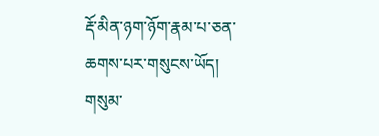རྡོ་མིན་ཉག་ཉོག་རྣམ་པ་ཅན་ཆགས་པར་གསུངས་ཡོད།
གསུམ་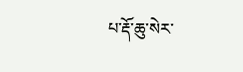པ་རྡོ་ཆུ་སེར་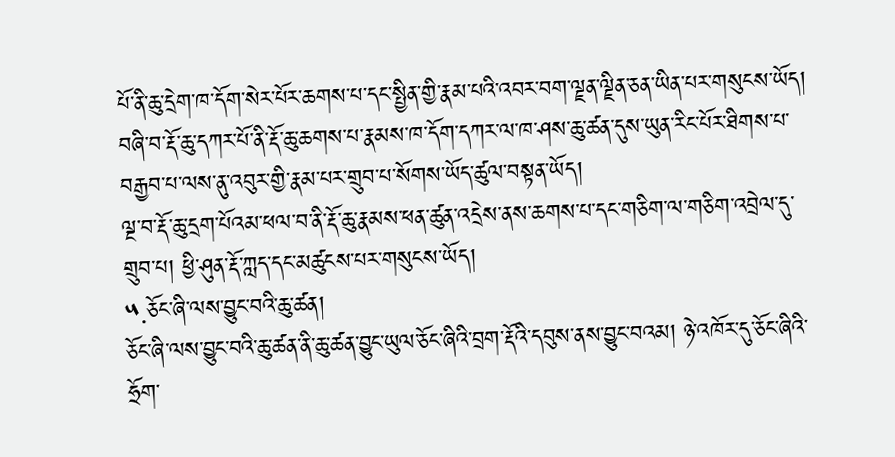པོ་ནི་ཆུ་དྲེག་ཁ་དོག་སེར་པོར་ཆགས་པ་དང་སྤྱིན་གྱི་རྣམ་པའི་འབར་བག་ལྗན་ལྗིན་ཅན་ཡིན་པར་གསུངས་ཡོད།
བཞི་བ་རྡོ་ཆུ་དཀར་པོ་ནི་རྡོ་ཆུ་ཆགས་པ་རྣམས་ཁ་དོག་དཀར་ལ་ཁ་ཤས་ཆུ་ཚན་དུས་ཡུན་རིང་པོར་ཐིགས་པ་བརྒྱབ་པ་ལས་ནུ་འབུར་གྱི་རྣམ་པར་གྲུབ་པ་སོགས་ཡོད་ཚུལ་བསྟན་ཡོད།
ལྔ་བ་རྡོ་ཆུ་དྲག་པོའམ་ཕལ་བ་ནི་རྡོ་ཆུ་རྣམས་ཕན་ཚུན་འདྲེས་ནས་ཆགས་པ་དང་གཅིག་ལ་གཅིག་འབྲེལ་དུ་གྲུབ་པ། ཕྱི་ཤུན་རྡོ་ཀླད་དང་མཚུངས་པར་གསུངས་ཡོད།
༥.ཅོང་ཞི་ལས་བྱུང་བའི་ཆུ་ཚན།
ཅོང་ཞི་ལས་བྱུང་བའི་ཆུ་ཚན་ནི་ཆུ་ཚན་བྱུང་ཡུལ་ཅོང་ཞིའི་བྲག་རྡོའི་དབུས་ནས་བྱུང་བའམ། ཉེ་འཁོར་དུ་ཅོང་ཞིའི་ཧྲོག་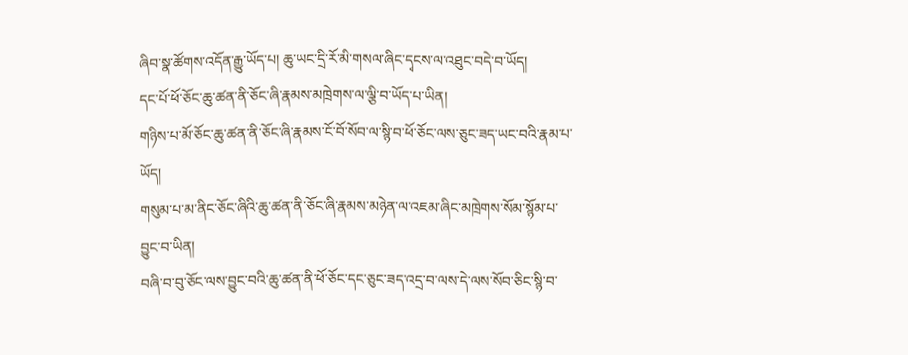ཞིབ་སྣ་ཚོགས་འདོན་རྒྱུ་ཡོད་པ། ཆུ་ཡང་དྲི་རོ་མི་གསལ་ཞིང་དྭངས་ལ་འཐུང་བདེ་བ་ཡོད།
དང་པོ་ཕོ་ཅོང་ཆུ་ཚན་ནི་ཅོང་ཞི་རྣམས་མཁྲེགས་ལ་ལྕི་བ་ཡོད་པ་ཡིན།
གཉིས་པ་མོ་ཅོང་ཆུ་ཚན་ནི་ཅོང་ཞི་རྣམས་ངོ་བོ་སོབ་ལ་སྙི་བ་ཕོ་ཅོང་ལས་ཅུང་ཟད་ཡང་བའི་རྣམ་པ་ཡོད།
གསུམ་པ་མ་ནིང་ཅོང་ཞིའི་ཆུ་ཚན་ནི་ཅོང་ཞི་རྣམས་མཉེན་ལ་འཇམ་ཞིང་མཁྲེགས་སོམ་སྙོམ་པ་བྱུང་བ་ཡིན།
བཞི་བ་བུ་ཅོང་ལས་བྱུང་བའི་ཆུ་ཚན་ནི་ཕོ་ཅོང་དང་ཅུང་ཟད་འདྲ་བ་ལས་དེ་ལས་སོབ་ཅིང་སྙི་བ་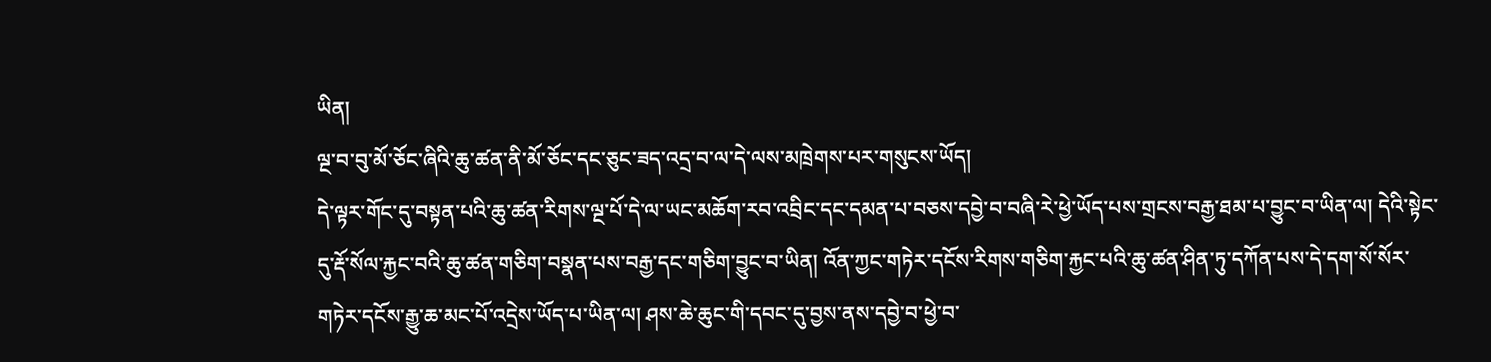ཡིན།
ལྔ་བ་བུ་མོ་ཅོང་ཞིའི་ཆུ་ཚན་ནི་མོ་ཅོང་དང་ཅུང་ཟད་འདྲ་བ་ལ་དེ་ལས་མཁྲེགས་པར་གསུངས་ཡོད།
དེ་ལྟར་གོང་དུ་བསྟན་པའི་ཆུ་ཚན་རིགས་ལྔ་པོ་དེ་ལ་ཡང་མཆོག་རབ་འབྲིང་དང་དམན་པ་བཅས་དབྱེ་བ་བཞི་རེ་ཕྱེ་ཡོད་པས་གྲངས་བརྒྱ་ཐམ་པ་བྱུང་བ་ཡིན་ལ། དེའི་སྟེང་དུ་རྡོ་སོལ་རྐྱང་བའི་ཆུ་ཚན་གཅིག་བསྣན་པས་བརྒྱ་དང་གཅིག་བྱུང་བ་ཡིན། འོན་ཀྱང་གཏེར་དངོས་རིགས་གཅིག་རྐྱང་པའི་ཆུ་ཚན་ཤིན་ཏུ་དཀོན་པས་དེ་དག་སོ་སོར་གཏེར་དངོས་རྒྱུ་ཆ་མང་པོ་འདྲེས་ཡོད་པ་ཡིན་ལ། ཤས་ཆེ་ཆུང་གི་དབང་དུ་བྱས་ནས་དབྱེ་བ་ཕྱེ་བ་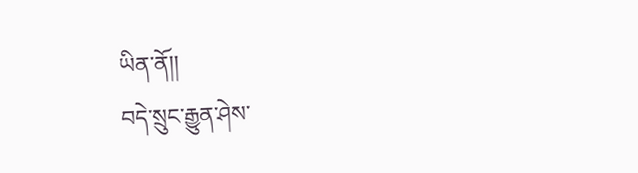ཡིན་ནོ།།
བདེ་སྲུང་རྒྱུན་ཤེས་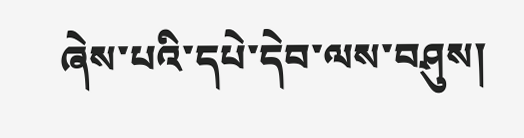ཞེས་པའི་དཔེ་དེབ་ལས་བཤུས།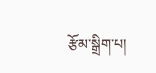རྩོམ་སྒྲིག་པ།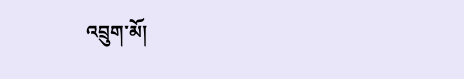འབྲུག་མོ།